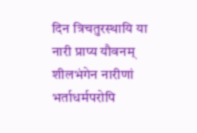दिन त्रिचतुरस्थायि या नारी प्राप्य यौवनम्
शीलभंगेन नारीणां भर्ताधर्मपरोपि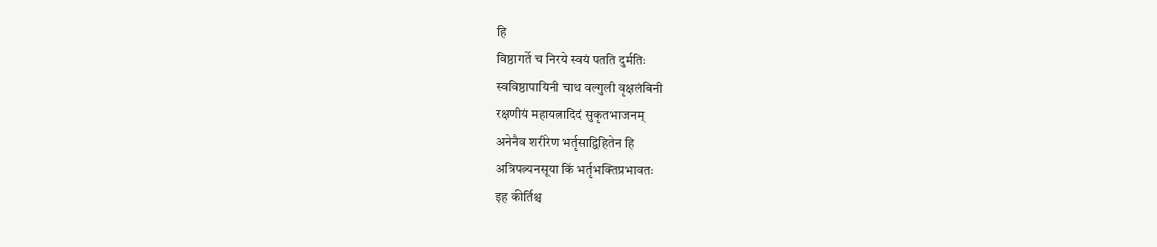हि
विष्ठागर्ते च निरये स्वयं पतति दुर्मतिः
स्वविष्ठापायिनी चाथ वल्गुली वृक्षलंबिनी
रक्षणीयं महायत्नादिदं सुकृतभाजनम्
अनेनैव शरीरेण भर्तृसाद्विहितेन हि
अत्रिपत्न्यनसूया किं भर्तृभक्तिप्रभावतः
इह कीर्तिश्च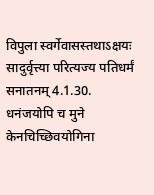विपुला स्वर्गेवासस्तथाऽक्षयः
सादुर्वृत्त्या परित्यज्य पतिधर्मं सनातनम् 4.1.30.
धनंजयोपि च मुने केनचिच्छिवयोगिना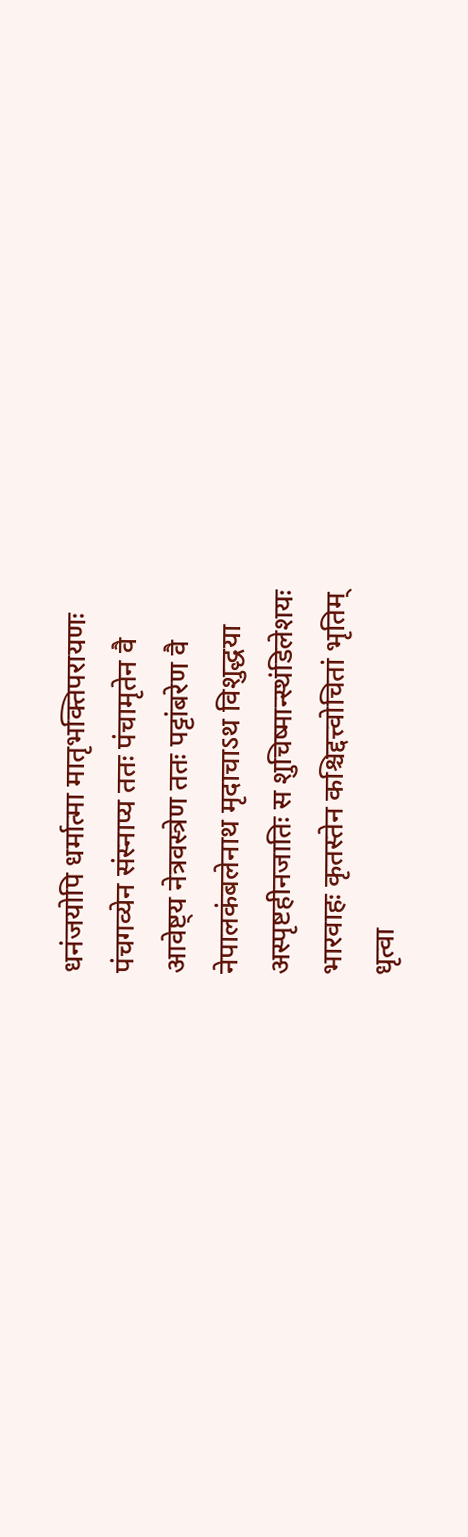धनंजयोपि धर्मात्मा मातृभक्तिपरायणः
पंचगव्येन संस्नाप्य ततः पंचामृतेन वै
आवेष्ट्य नेत्रवस्त्रेण ततः पट्टांबरेण वै
नेपालकंबलेनाथ मृदाचाऽथ विशुद्धया
अस्पृष्टहीनजातिः स शुचिष्मान्स्थंडिलेशयः
भारवाहः कृतस्तेन कश्चिद्दत्त्वोचितां भृतिम्
धृत्वा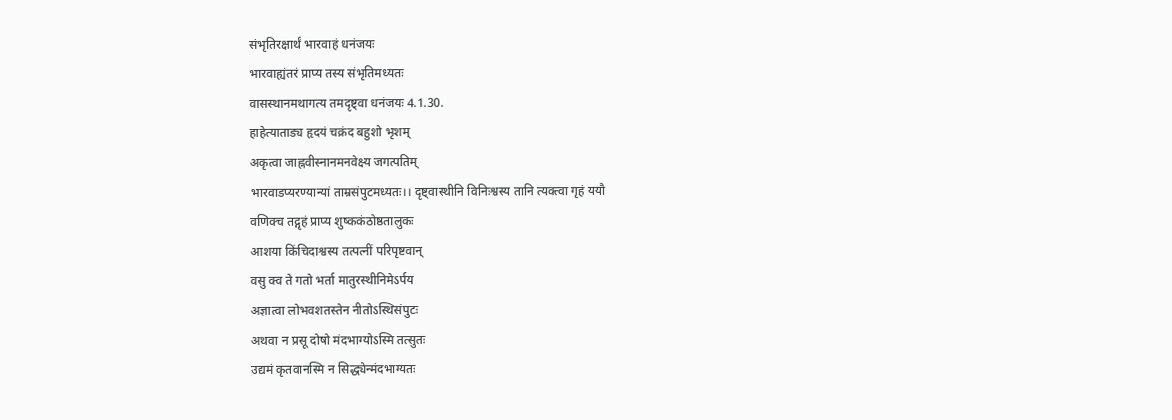संभृतिरक्षार्थं भारवाहं धनंजयः
भारवाह्यंतरं प्राप्य तस्य संभृतिमध्यतः
वासस्थानमथागत्य तमदृष्ट्वा धनंजयः 4.1.30.
हाहेत्याताड्य हृदयं चक्रंद बहुशो भृशम्
अकृत्वा जाह्नवीस्नानमनवेक्ष्य जगत्पतिम्
भारवाडप्यरण्यान्यां ताम्रसंपुटमध्यतः।। दृष्ट्वास्थीनि विनिःश्वस्य तानि त्यक्त्वा गृहं ययौ
वणिक्च तद्गृहं प्राप्य शुष्ककंठोष्ठतालुकः
आशया किंचिदाश्वस्य तत्पत्नीं परिपृष्टवान्
वसु क्व ते गतो भर्ता मातुरस्थीनिमेऽर्पय
अज्ञात्वा लोभवशतस्तेन नीतोऽस्थिसंपुटः
अथवा न प्रसू दोषो मंदभाग्योऽस्मि तत्सुतः
उद्यमं कृतवानस्मि न सिद्ध्येन्मंदभाग्यतः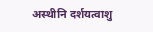अस्थीनि दर्शयत्वाशु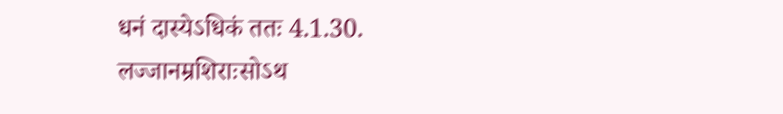धनं दास्येऽधिकं ततः 4.1.30.
लज्जानम्रशिराःसोऽथ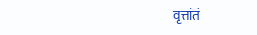वृत्तांतं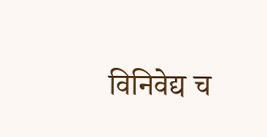विनिवेद्य च